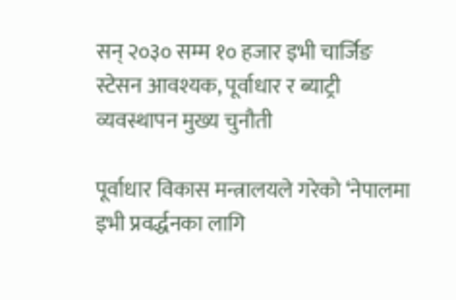सन् २०३० सम्म १० हजार इभी चार्जिङ स्टेसन आवश्यक, पूर्वाधार र ब्याट्री व्यवस्थापन मुख्य चुनौती

पूर्वाधार विकास मन्त्रालयले गरेको ‘नेपालमा इभी प्रवर्द्धनका लागि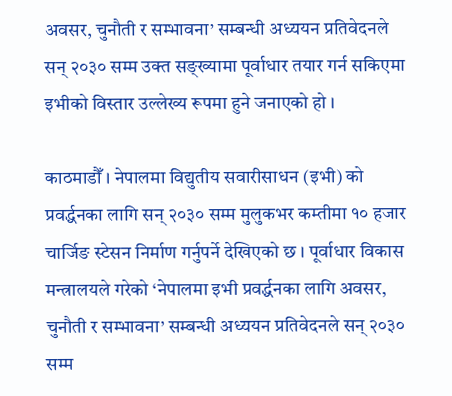अवसर, चुनौती र सम्भावना’ सम्बन्धी अध्ययन प्रतिवेदनले सन् २०३० सम्म उक्त सङ्ख्यामा पूर्वाधार तयार गर्न सकिएमा इभीको विस्तार उल्लेख्य रूपमा हुने जनाएको हो ।

काठमाडौँ । नेपालमा विद्युतीय सवारीसाधन (इभी) को प्रवर्द्धनका लागि सन् २०३० सम्म मुलुकभर कम्तीमा १० हजार चार्जिङ स्टेसन निर्माण गर्नुपर्ने देखिएको छ । पूर्वाधार विकास मन्त्रालयले गरेको ‘नेपालमा इभी प्रवर्द्धनका लागि अवसर, चुनौती र सम्भावना’ सम्बन्धी अध्ययन प्रतिवेदनले सन् २०३० सम्म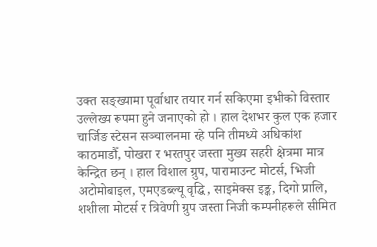उक्त सङ्ख्यामा पूर्वाधार तयार गर्न सकिएमा इभीको विस्तार उल्लेख्य रूपमा हुने जनाएको हो । हाल देशभर कुल एक हजार चार्जिङ स्टेसन सञ्चालनमा रहे पनि तीमध्ये अधिकांश काठमाडौँ, पोखरा र भरतपुर जस्ता मुख्य सहरी क्षेत्रमा मात्र केन्द्रित छन् । हाल विशाल ग्रुप, पारामाउन्ट मोटर्स, भिजी अटोमोबाइल, एमएडब्ल्यू वृद्धि, साइमेक्स इङ्क, दिगो प्रालि, शशीला मोटर्स र त्रिवेणी ग्रुप जस्ता निजी कम्पनीहरूले सीमित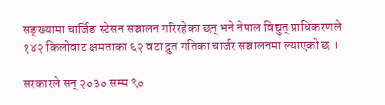सङ्ख्यामा चार्जिङ स्टेसन सञ्चालन गरिरहेका छन् भने नेपाल विद्युत् प्राधिकरणले १४२ किलोवाट क्षमताका ६२ वटा द्रुत गतिका चार्जर सञ्चालनमा ल्याएको छ ।

सरकारले सन् २०३० सम्म ९०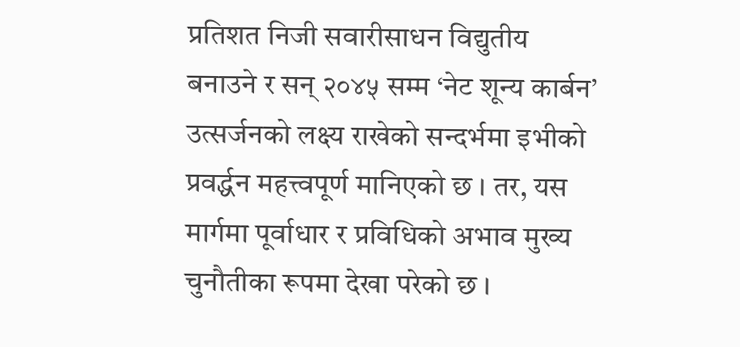प्रतिशत निजी सवारीसाधन विद्युतीय बनाउने र सन् २०४५ सम्म ‘नेट शून्य कार्बन’ उत्सर्जनको लक्ष्य राखेको सन्दर्भमा इभीको प्रवर्द्धन महत्त्वपूर्ण मानिएको छ । तर, यस मार्गमा पूर्वाधार र प्रविधिको अभाव मुख्य चुनौतीका रूपमा देखा परेको छ ।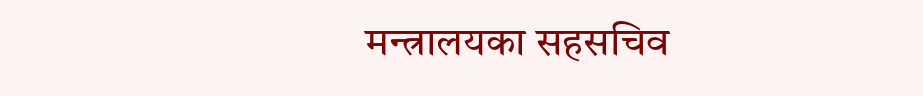मन्त्रालयका सहसचिव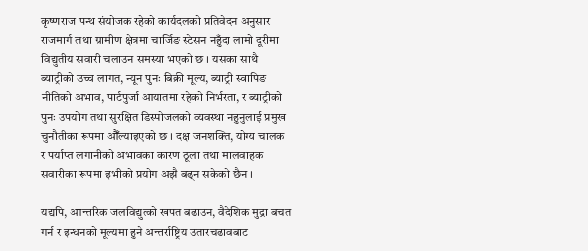कृष्णराज पन्थ संयोजक रहेको कार्यदलको प्रतिवेदन अनुसार राजमार्ग तथा ग्रामीण क्षेत्रमा चार्जिङ स्टेसन नहुँदा लामो दूरीमा विद्युतीय सवारी चलाउन समस्या भएको छ । यसका साथै ब्याट्रीको उच्च लागत, न्यून पुनः बिक्री मूल्य, ब्याट्री स्वापिङ नीतिको अभाव, पार्टपुर्जा आयातमा रहेको निर्भरता, र ब्याट्रीको पुनः उपयोग तथा सुरक्षित डिस्पोजलको व्यवस्था नहुनुलाई प्रमुख चुनौतीका रूपमा औँल्याइएको छ । दक्ष जनशक्ति, योग्य चालक र पर्याप्त लगानीको अभावका कारण ठूला तथा मालवाहक सवारीका रूपमा इभीको प्रयोग अझै बढ्न सकेको छैन ।

यद्यपि, आन्तरिक जलविद्युत्को खपत बढाउन, वैदेशिक मुद्रा बचत गर्न र इन्धनको मूल्यमा हुने अन्तर्राष्ट्रिय उतारचढावबाट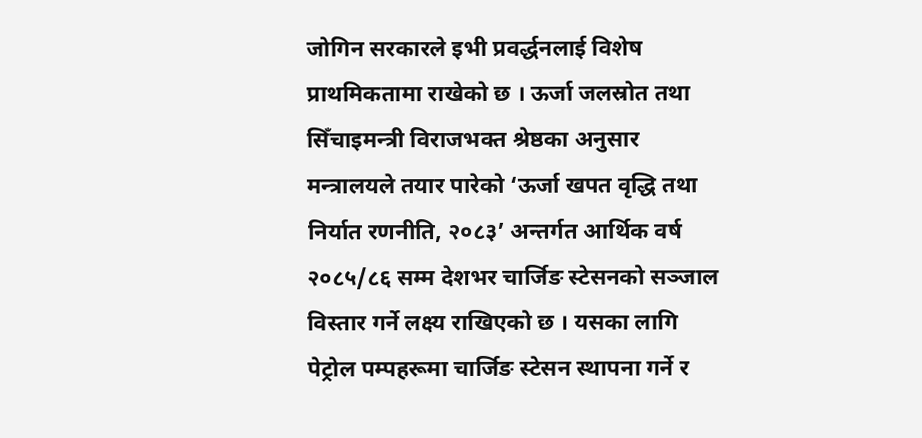जोगिन सरकारले इभी प्रवर्द्धनलाई विशेष प्राथमिकतामा राखेको छ । ऊर्जा जलस्रोत तथा सिँचाइमन्त्री विराजभक्त श्रेष्ठका अनुसार मन्त्रालयले तयार पारेको ‘ऊर्जा खपत वृद्धि तथा निर्यात रणनीति, २०८३’ अन्तर्गत आर्थिक वर्ष २०८५/८६ सम्म देशभर चार्जिङ स्टेसनको सञ्जाल विस्तार गर्ने लक्ष्य राखिएको छ । यसका लागि पेट्रोल पम्पहरूमा चार्जिङ स्टेसन स्थापना गर्ने र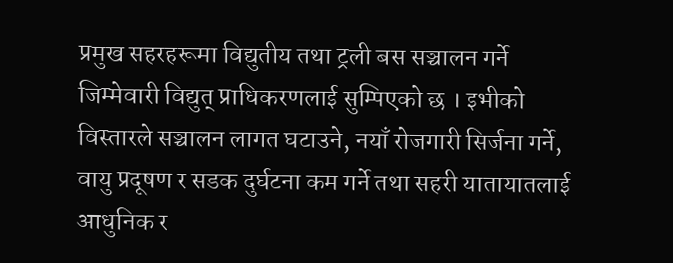प्रमुख सहरहरूमा विद्युतीय तथा ट्रली बस सञ्चालन गर्ने जिम्मेवारी विद्युत् प्राधिकरणलाई सुम्पिएको छ । इभीको विस्तारले सञ्चालन लागत घटाउने, नयाँ रोजगारी सिर्जना गर्ने, वायु प्रदूषण र सडक दुर्घटना कम गर्ने तथा सहरी यातायातलाई आधुनिक र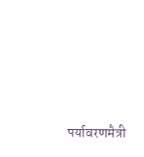पर्यावरणमैत्री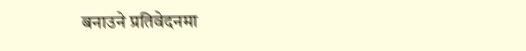बनाउने प्रतिवेदनमा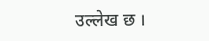उल्लेख छ ।